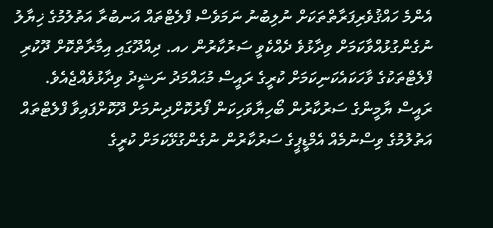އެންމެ ހައްޤުވެރިފަރާތްތަކަށް ނުލިބުނު ނަމަވެސް ފްލެޓްތައް އަނބުރާ އަތުލުމުގެ ޚިޔާލު ނުގެންގުޅުއްވާކަމަށް ވިދާޅުވެ ދެއްކެވީ ސަރުކާރުން ހއ. ދިއްދޫގައި އިމާރާތްކޮށް ދޫކުރި ފްލެޓްތަކުގެ ވާހަކައެކަނިކަމަށް ކުރީގެ ރައީސް މުޙައްމަދު ނަޝީދު ވިދާޅުވެއްޖެއެވެ.
ރައީސް ޔާމީންގެ ސަރުކާރުން ބޯހިޔާވަހިކަން ފޯރުކޮށްދިނުމަށް ދޫކޮށްފައިވާ ފްލެޓްތައް އަތުލުމުގެ ވިސްނުމެއް އެމްޑީޕީގެ ސަރުކާރުން ނުގެންގުޅޭކަމަށް ކުރީގެ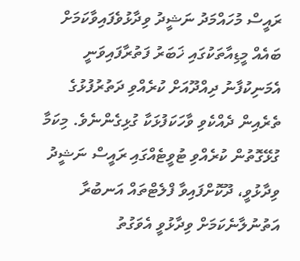ރައީސް މުހައްމަދު ނަޝީދު ވިދާޅުވެފައިވާކަމަށް ބައެއް މީޑިއާތަކުގައި ޚަބަރު ފަތުރާފައިވަނީ އެމަނިކުފާނު ދިއްދޫއަށް ކުރެއްވި ދަތުރުފުޅުގެ ތެރެއިން ދެއްކެވި ވާހަކަފުޅަކާ ގުޅިގެންނެވެ. މިކަމާ ގުޅޭގޮތުން ކުރެއްވި ޓުވީޓެއްގައި ރައީސް ނަޝީދު ވިދާޅުވީ، ދޫކޮށްފައިވާ ފްލެޓްތައް އަނބުރާ އަތުނުލާނެކަމަށް ވިދާޅުވީ އެވަގުތު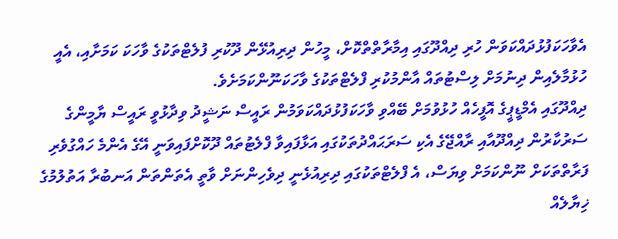އެވާހަކަފުޅުދައްކަވަން ހުރި ދިއްދޫގައި އިމާރާތްތްކޮށް، މީހުން ދިރިއުޅޭން ދޫކުރި ފުލެޓްތަކުގެ ވާހަކަ ކަމަށާއި، އެއީ ހުޅުމާލެއިން ދިނުމަށް ލިސްޓުތައް އާންމުކުރި ފްލެޓްތަކުގެ ވާހަކަނޫންކަމަށެވެ.
ދިއްދޫގައި އެމްޑީޕީގެ އޮފީހެއް ހުޅުވުމަށް ބޭއްވި ވާހަކަފުޅުދައްކަވަމުން ރައީސް ނަޝީދު ވިދާޅުވީ ރައީސް ޔާމީންގެ ސަރުކާރުން ދިއްދޫއާއި ރާއްޖޭގެ އެކި ސަރަޙައްދުތަކުގައި އަޅާފައިވާ ފްލެޓުތައް ދޫކޮށްފައިވަނީ އޭގެ އެންމެ ހައްގުވެރި ފަރާތްތަކަށް ނޫންކަމަށް ވިޔަސް، އެ ފްލެޓްތަކުގައި ދިރިއުޅެނީ ދިވެހިންނަށް ވާތީ އެތަންތަން އަނބުރާ އަތުލުމުގެ ޚިޔާލެއް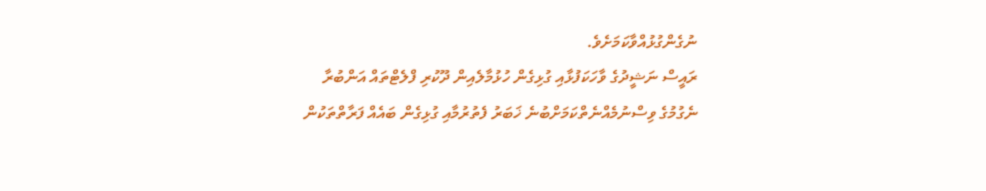ނުގެންގުޅުއްވާކަމަށެވެ.
ރައީސް ނަޝީދުގެ ވާހަކަފުޅާއި ގުޅިގެން ހުޅުމާލެއިން ދޫކުރި ފްލެޓްތައް އަންބުރާ ނެގުމުގެ ވިސްނުމެއްނެތްކަމަށްބުނެ ޚަބަރު ފެތުރުމާއި ގުޅިގެން ބައެއް ފަރާތްތަކުން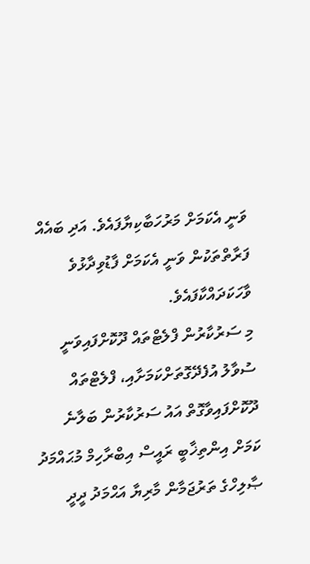ވަނީ އެކަމަށް މަރުހަބާކިޔާފައެވެ. އަދި ބައެއް ފަރާތްތަކުން ވަނީ އެކަމަށް ފާޑުވިދާޅުވެ ވާހަކަދައްކާފައެވެ.
މި ސަރުކާރުން ފްލެޓްތައް ދޫކޮށްފައިވަނީ ސުވާލު އުފެދޭގޮތަށްކަމަށާއި، ފްލެޓްތައް ދޫކޮށްފައިވާގޮތް އައު ސަރުކާރުން ބަލާނެ ކަމަށް އިންތިޚާބީ ރައީސް އިބްރާހިމް މުޙައްމަދު ޞާލިހްގެ ތަރުޖަމާން މާރިޔާ އަޙްމަދު ދީދީ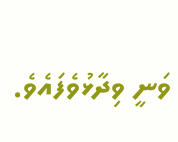ވަނީ ވިދާޅުވެފައެވެ.